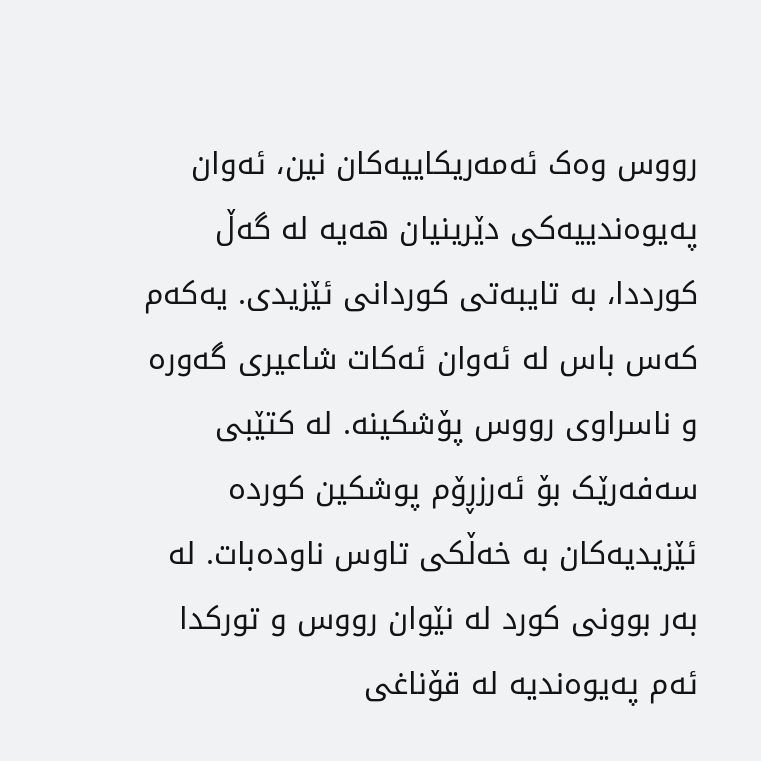رووس وەک ئەمەریکاییەکان نین، ئەوان پەیوەندییەکی دێرینیان هەیە لە گەڵ کورددا، بە تایبەتی کوردانی ئێزیدی. یەکەم کەس باس لە ئەوان ئەکات شاعیری گەورە و ناسراوی رووس پۆشکینە. لە کتێبی سەفەرێک بۆ ئەرزڕۆم پوشکین کوردە ئێزیدیەکان بە خەڵکی تاوس ناودەبات. لە بەر بوونی کورد لە نێوان رووس و تورکدا ئەم پەیوەندیە لە قۆناغی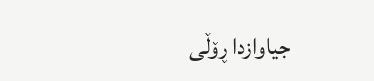جیاوازدا ڕۆڵی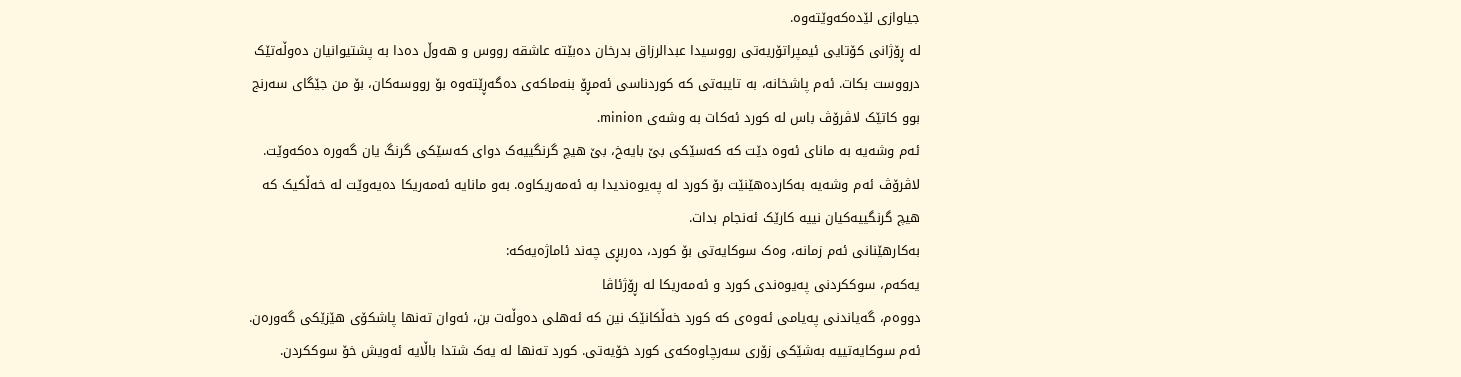جیاوازی لێدەکەوێتەوە.
لە ڕۆژانی کۆتایی ئیمپراتۆریەتی رووسیدا عبدالرزاق بدرخان دەبێتە عاشقە رووس و هەوڵ دەدا بە پشتیوانیان دەوڵەتێک درووست بکات. ئەم پاشخانە، بە تایبەتی کە کوردناسی ئەمڕۆ بنەماکەی دەگەڕێتەوە بۆ رووسەکان، بۆ من جێگای سەرنج بوو کاتێک لاڤرۆڤ باس لە کورد ئەکات بە وشەی minion.
ئەم وشەیە بە مانای ئەوە دێت کە کەسێکی بێ بایەخ، بێ هیچ گرنگییەک دوای کەسێکی گرنگ یان گەورە دەکەوێت. لاڤرۆڤ ئەم وشەیە بەکاردەهێنێت بۆ کورد لە پەیوەندیدا بە ئەمەریکاوە. بەو مانایە ئەمەریکا دەیەوێت لە خەڵکیک کە هیچ گرنگییەکیان نییە کارێک ئەنجام بدات.
بەکارهێنانی ئەم زمانە، وەک سوکایەتی بۆ کورد، دەربڕی چەند ئاماژەیەکە:
یەکەم، سوککردنی پەیوەندی کورد و ئەمەریکا لە ڕۆژئاڤا
دووەم، گەیاندنی پەیامی ئەوەی کە کورد خەڵکانێک نین کە ئەهلی دەوڵەت بن، ئەوان تەنها پاشکۆی هێزێکی گەورەن. ئەم سوکایەتییە بەشێکی زۆری سەرچاوەکەی کورد خۆیەتی. کورد تەنها لە یەک شتدا باڵایە ئەویش خۆ سوککردن.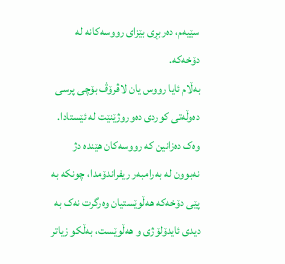سێیەم، دەربڕی بێزای رووسەکانە لە دۆخەکە.
بەڵام ئایا رووس یان لاڤرۆڤ بۆچی پرسی دەوڵەتی کوردی دەوروژێنێت لە ئێستادا. وەک دەزانین کە رووسەکان هێندە دژ نەبوون لە بەرامبەر ریفراندۆمدا، چونکە بە پێی دۆخەکە هەڵوێستیان وەرگرت نەک بە دیدی ئایدۆلۆژی و هەڵوێست، بەڵکو زیاتر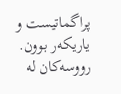پراگماتیست و یاریکەر بوون.
رووسەکان لە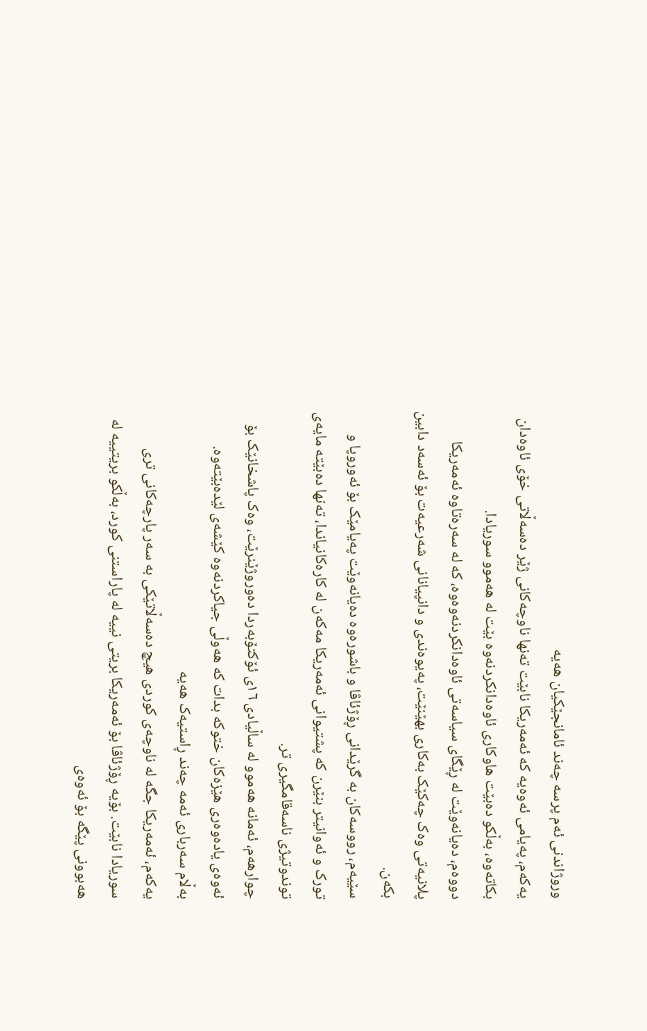وروژاندنی ئەم پرسە چەند ئامانجێکیان هەیە
یەکەم، پەیامی ئەوەیە کە ئەمەریکا نابێت تەنها ناوچەکانی ژێر دەسەڵاتی خۆی ئاوەدان بکاتەوە، بەڵکو دەبێت هاوکاری ئاوەدانکردنەوە بێت لە هەموو سوریادا.
دووەم، دەیانەوێت لە ڕێگای سیاسەتی ئاوەدانکردنەوەوە، کە لە سەرەتاوە ئەمەریکا پلانیەتی وەک چەکێک بەکاری بهێنێت، پەیوەندی و دانپیانانی شەرعیەت بۆ ئەسەد دابین بکەن.
سێیەم، رووسەکان بە گرێدانی ڕۆژئاڤا و باشورەوە دەیانەوێت پەیامێک بۆ ئەوروپا و تورک و ئەوانیتر بنێرن کە پشتیوانی ئەمەریکا مەکەن لە کارەکانیاندا، تەنها دەبێتە مایەی توندوتیژی ناسەقامگیری تر.
چوارهەم، ئەمانە هەموو لە ساڵیادی ١٦ی ئۆکتۆبەردا دەوروژێنرێت، وەک پاشخانێک بۆ ئەوەی یادەوەری هێزەکان ختوکە بدات کە هەوڵی جیاکردنەوە کێشەی لێدەبێتەوە.
بەڵام سەرباری ئەمە چەند ڕاستیەک هەیە
یەکەم، ئەمەریکا جگە لە ناوچەی کوردی هیچ دەسەڵاتێکی بە سەر پارچەکانی تری سوریادا نابێت. بۆیە ڕۆژئاڤا بۆ ئەمەریکا بریتی نییە لە پاراستنی کورد، بەڵکو بریتییە لە هەبوونی پێگە بۆ ئەوەی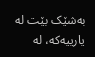بەشێک بێت لە یارییەکە، لە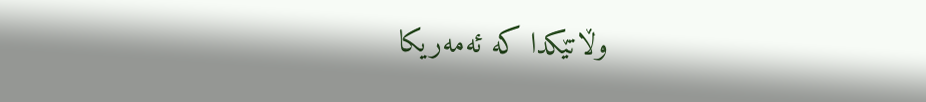وڵاتێکدا کە ئەمەریکا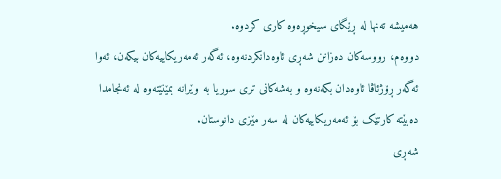هەمیشە تەنها لە ڕێگای سیخوڕەوە کاری کردوە.
دووەم، رووسەکان دەزانن شەڕی ئاوەدانکردنەوە، ئەگەر ئەمەریکاییەکان بیکەن، ئەوا ئەگەر ڕۆژئاڤا ئاوەدان بکەنەوە و بەشەکانی تری سوریا بە وێرانە بمێنێتەوە لە ئەنجامدا دەبێتە کارتێک بۆ ئەمەریکاییەکان لە سەر مێزی دانوستان.
شەڕی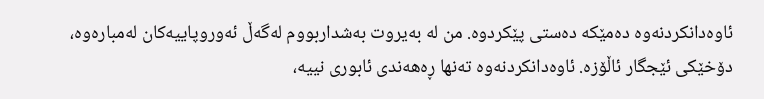ئاوەدانکردنەوە دەمێکە دەستی پێکردوە. من لە بەیروت بەشداربووم لەگەڵ ئەوروپاییەکان لەمبارەوە، دۆخێکی ئێجگار ئاڵۆزە. ئاوەدانکردنەوە تەنها ڕەهەندی ئابوری نییە،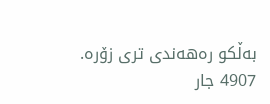بەڵکو رەهەندی تری زۆرە.
4907 جار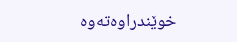خوێندراوەتەوە